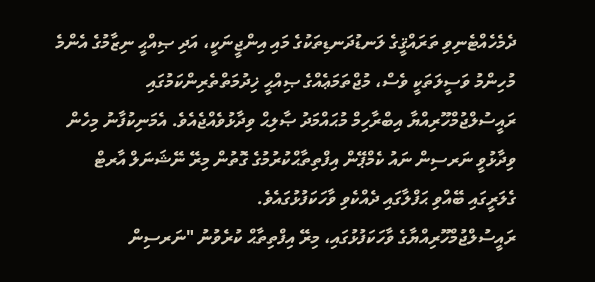ދެމެހެއްޓެނިވި ތަރައްޤީގެ ލަނޑުދަނޑިތަކުގެ މައި އިންޖީނަކީ، އަދި ޞިއްޙީ ނިޒާމުގެ އެންމެ މުހިންމު ވަސީލަތަކީ ވެސް، މުޖްތަމަޢެއްގެ ޞިއްޙީ ޚިދުމަތްތެރިންކަމުގައި ރައީސުލްޖުމްހޫރިއްޔާ އިބްރާހިމް މުޙައްމަދު ޞާލިޙް ވިދާޅުވެއްޖެއެވެ. އެމަނިކުފާނު މިހެން ވިދާޅުވީ ނަރސިން ނައު ކެމްޕޭން އިފްތިތާޙްކުރުމުގެ ގޮތުން މިރޭ ނޭޝަނަލް އާރޓް ގެލަރީގައި ބޭއްވި ޙަފްލާގައި ދެއްކެވި ވާހަކަފުޅުގައެވެ.
ރައީސުލްޖުމްހޫރިއްޔާގެ ވާހަކަފުޅުގައި، މިރޭ އިފްތިތާޙް ކުރެވުނު "ނަރސިން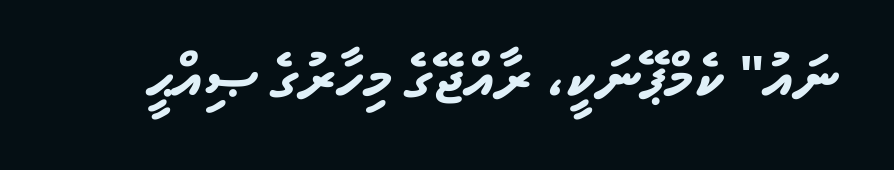ނައު" ކެމްޕޭނަކީ، ރާއްޖޭގެ މިހާރުގެ ޞިއްޙީ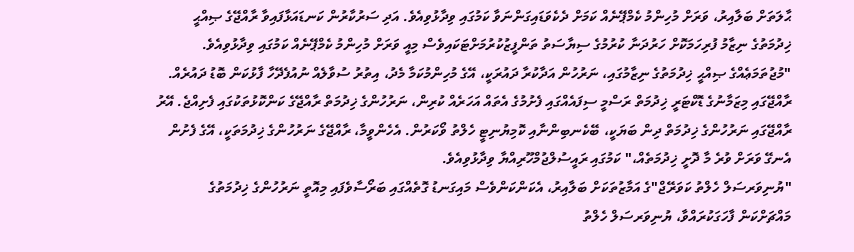ޙާލަތަށް ބަލާއިރު، ވަރަށް މުހިންމު ކެމްޕޭނެއް ކަމަށް ދެކެވަޑައިގަންނަވާ ކަމުގައި ވިދާޅުވިއެވެ. އަދި ސަރުކާރުން ކަނޑައަޅާފައިވާ ރާއްޖޭގެ ޞިއްޙީ ޚިދުމަތުގެ ނިޒާމު ފުރިހަމަކޮށް ހަރުދަނާ ކުރުމުގެ ސިޔާސަތު ތަންފީޒުކުރުމަށްޓަކައިވެސް މިއީ ވަރަށް މުހިންމު ކެމްޕޭނެއް ކަމުގައި ވިދާޅުވިއެވެ.
"މުޖުތަމަޢެއްގެ ޞިއްޙީ ޚިދުމަތުގެ ނިޒާމުގައި، ނަރުހުން އަދާކުރާ ދައުރަކީ، އޭގެ މުހިންމުކަމާ މެދު، އިތުރު ސުވާލެއް ނުއުފެދޭހާ ފާޅުކަން ބޮޑު ދައުރެއް. ރާއްޖޭގައި މިޒަމާނުގެ ޑޮކްޓަރީ ޚިދުމަތް ރަސްމީ ސިފައެއްގައި ފެށުމުގެ އެތައް އަހަރެއް ކުރިން، ނަރުހުންގެ ޚިދުމަތް ރާއްޖޭގެ ކަންކޮޅުތަކުގައި ފެށިއްޖެ. އޭރު ރާއްޖޭގައި ނަރުހުންގެ ޚިދުމަތް ދިން ބަޔަކީ، ބޭކެނބިންނާއި ކޮމިޔުނިޓީ ހެލްތު ވޯކަރުން. އެހެންވީމާ، ރާއްޖޭގެ ނަރުހުންގެ ޚިދުމަތަކީ، އޭގެ ފެށުން އެނގޭ ވަރަށް ވުރެ މާ ދޮށީ ޚިދުމަތެއް،" ކަމުގައި ރައީސުލްޖުމްހޫރިއްޔާ ވިދާޅުވިއެވެ.
"ޔުނިވަރސަލް ހެލްތު ކަވަރޭޖް"ގެ އަމާޒުތަކަށް ބަލާއިރު، އެކަންކަންވެސް މައިގަނޑު ގޮތެއްގައި ބަރޯސާވެފައި މިއޮތީ ނަރުހުންގެ ޚިދުމަތުގެ މައްޗަށްކަން ފާހަގަކުރައްވާ، ޔުނިވަރސަލް ހެލްތު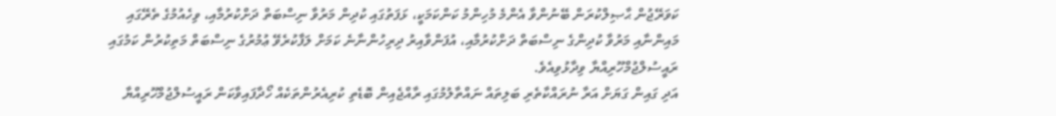ކަވަރޭޖުން ޙާޞިލްކުރަން ބޭނުންވާ އެންމެ މުހިންމު ކަންކަމަކީ، ޅަފަތުގައި ކުދިން މަރުވާ ނިސްބަތް ދަށްކުރުމާއި، ވިހެއުމުގެ ތެރޭގައި މައިންނާއި މަރުވާ ކުދިންގެ ނިސްބަތް ދަށްކުރުމާއި، އުފަންވާއިރު ދިރިހުންނާނެ ކަމަށް ލަފާކުރެވޭ ޢުމުރުގެ ނިސްބަތް މަތިކުރުން ކަމުގައި ރައީސުލްޖުމްހޫރިއްޔާ ވިދާޅުވިއެވެ.
އަދި ގައިން ގަޔަށް އަރާ ނުރައްކާތެރި ބަލިތައް ނައްތާލުމުގައި ރާއްޖެއިން ބޮޑެތި ކުރިއެރުންތަކެއް ހޯދާފައިވާކަން ރައީސުލްޖުމްހޫރިއްޔާ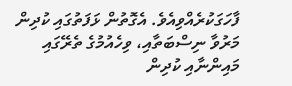ފާހަގަކުރެއްވިއެވެ. އެގޮތުން ޅަފަތުގައި ކުދިން މަރުވާ ނިސްބަތާއި، ވިހެއުމުގެ ތެރޭގައި މައިންނާއި ކުދިން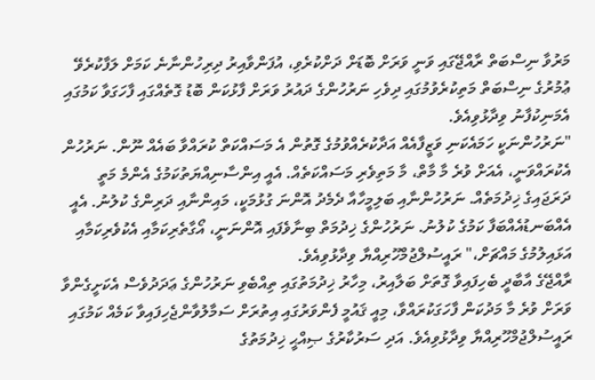މަރުވާ ނިސްބަތް ރާއްޖޭގައި ވަނީ ވަރަށް ބޮޑަށް ދަށްކުރެވި، އުފަންވާއިރު ދިރިހުންނާނެ ކަމަށް ލަފާކުރެވޭ ޢުމުރުގެ ނިސްބަތް މަތިކުރެވުމުގައި ދިވެހި ނަރުހުންގެ ދައުރު ވަރަށް ފާޅުކަން ބޮޑު ގޮތެއްގައި ފާހަގަވާ ކަމުގައި އެމަނިކުފާނު ވިދާޅުވިއެވެ.
"ނަރުހުންނަކީ ހަމައެކަނި ވަޒީފާއެއް އަދާކުރެއްވުމުގެ ގޮތުން އެ މަސައްކަތް ކުރައްވާ ބައެއް ނޫން. ނަރުހުން އެކުރައްވަނީ، އެއަށް ވުރެ މާ މާތް، މާ މަތިވެރި މަސައްކަތެއް. އެއީ އިންސާނިއްޔަތުކަމުގެ އެންމެ މަތީ ދަރަޖައިގެ ޚިދުމަތެއް. ނަރުހުންނާއި ބަލިމީހާއާ ދެމެދު އޮންނަ ގުޅުމަކީ، މައިންނާއި ދަރިންގެ ކުލުނު. އެއީ އެއްބަނޑުއެއްބަފާ ކަމުގެ ކުލުނު. ނަރުހުންގެ ޚިދުމަތް ބިނާވެފައި އޮންނަނީ، އޯގާތެރިކަމާއި އެކުވެރިކަމާއި އަޅައިލުމުގެ މައްޗަށް،" ރައީސުލްޖުމްހޫރިއްޔާ ވިދާޅުވިއެވެ.
ރާއްޖޭގެ އާބާދީ ބެހިފައިވާ ގޮތަށް ބަލާއިރު، މިހާރު ޚިދުމަތުގައި ތިއްބެވި ނަރުހުންގެ ޢަދަދުވެސް އެކަށީގެންވާ ވަރަށް ވުރެ މާ މަދުކަން ފާހަގަކުރައްވާ، މިއީ ޤައުމީ ފެންވަރުގައި އިތުރަށް ސަމާލުވާންޖެހިފައިވާ ކަމެއް ކަމުގައި ރައީސުލްޖުމްހޫރިއްޔާ ވިދާޅުވިއެވެ. އަދި ސަރުކާރުގެ ޞިއްޙީ ޚިދުމަތުގެ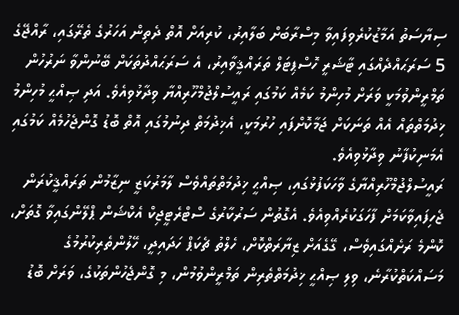ސިޔާސަތު އަމާޒުކުރެވިފައިވާ މިސްރާބަށް ބަލާއިރު، ކުރިއަށް އޮތް ދެތިން އަހަރުގެ ތެރޭގައި، ރާއްޖޭގެ 5 ސަރަޙައްދެއްގައި ޓާޝަރީ ހޮސްޕިޓަލް ތަރައްޤީވާއިރު، އެ ސަރަޙައްދުތަކަށް ބޭނުންވާ ނަރުހުން ތަމްރީންވުމަކީ ވަރަށް މުހިންމު ކަމެއް ކަމުގައި ރައީސުލްޖުމްހޫރިއްޔާ ވިދާޅުވިއެވެ. އަދި ޞިއްޙީ މުހިންމު ޚިދުމަތްތައް އެއް ތަނަކަށް ޖަމާކޮށްފައި ހުރުމަކީ، އެޚިދުމަތް ދިނުމުގައި އޮތް ބޮޑު ގޮންޖެހުމެއް ކަމުގައި އެމަނިކުފާނު ވިދާޅުވިއެވެ.
ރައީސުލްޖުމްހޫރިއްޔާގެ ވާހަކަފުޅުގައި، ޞިއްޙީ ޚިދުމަތްތައްވެސް ލާމަރުކަޒީ ނިޒާމުން ތަރައްޤީކުރަން ޖެހިފައިވާކަމަށް ފާހަގަކުރެއްވިއެވެ. އެގޮތުން ސަރުކާރުގެ ސްޓްރެޓީޖިކް އެކްޝަން ޕްލޭންގައިވާ ގޮތަށް، ކޮންމެ ރަށެއްގައިވެސް، ގޭގެއަށް ޒިޔާރަތްކޮށް، ހެލްތު ޗެކަޕް ހަދައިދީ، ހޭލުންތެރިކުރުމުގެ މަސައްކަތްކުރާނެ، ވިލި ޞިއްޙީ ޚިދުމަތްތެރިން ތަމްރީންވުމުން، މި ގޮންޖެހުންތަކުގެ، ވަރަށް ބޮޑު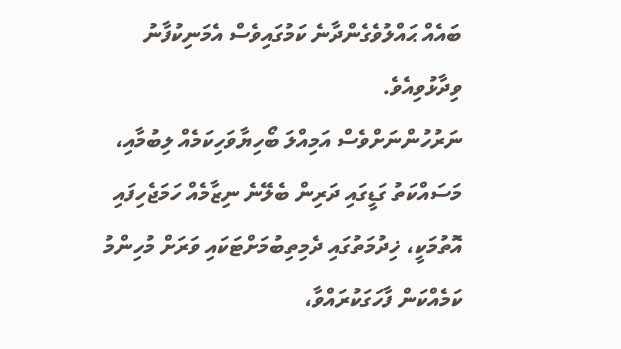ބައެއް ޙައްލުވެގެންދާނެ ކަމުގައިވެސް އެމަނިކުފާނު ވިދާޅުވިއެވެ.
ނަރުހުންނަށްވެސް އަމިއްލަ ބޯހިޔާވަހިކަމެއް ލިބުމާއި، މަސައްކަތު ގަޑީގައި ދަރިން ބެލޭނެ ނިޒާމެއް ހަމަޖެހިފައި އޮތުމަކީ، ޚިދުމަތުގައި ދެމިތިބުމަށްޓަކައި ވަރަށް މުހިންމު ކަމެއްކަން ފާހަގަކުރައްވާ،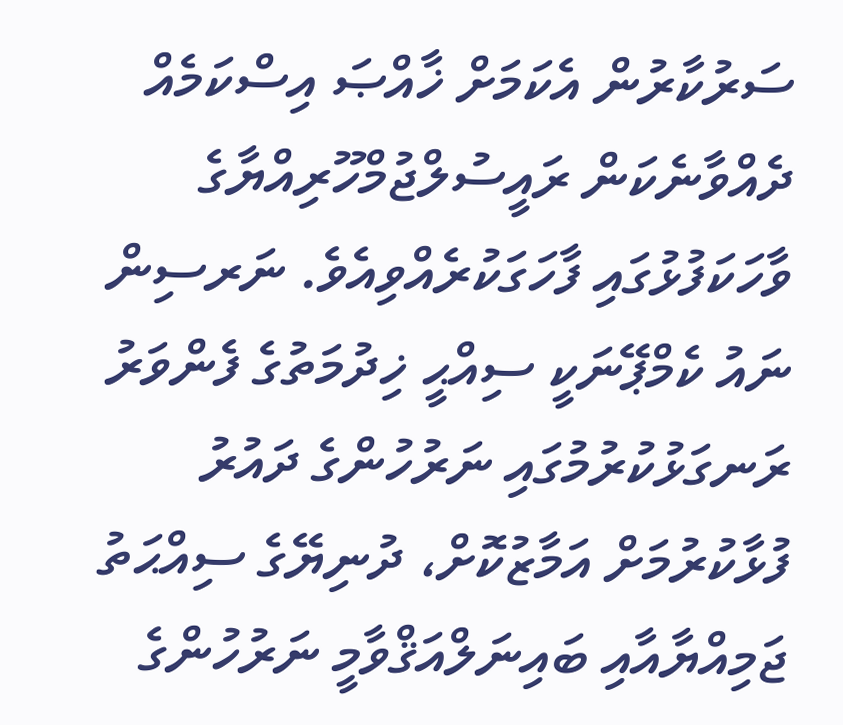ސަރުކާރުން އެކަމަށް ޚާއްޞަ އިސްކަމެއް ދެއްވާނެކަން ރައީސުލްޖުމްހޫރިއްޔާގެ ވާހަކަފުޅުގައި ފާހަގަކުރެއްވިއެވެ. ނަރސިން ނައު ކެމްޕޭނަކީ ސިއްޙީ ޚިދުމަތުގެ ފެންވަރު ރަނގަޅުކުރުމުގައި ނަރުހުންގެ ދައުރު ފުޅާކުރުމަށް އަމާޒުކޮށް، ދުނިޔޭގެ ސިއްޙަތު ޖަމިއްޔާއާއި ބައިނަލްއަޤްވާމީ ނަރުހުންގެ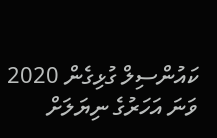ކައުންސިލް ގުޅިގެން 2020 ވަނަ އަހަރުގެ ނިޔަލަށް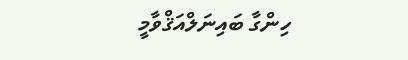ހިންގާ ބައިނަލްއަޤްވާމީ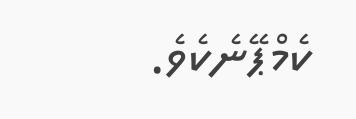ކެމްޕޭނެކެވެ.